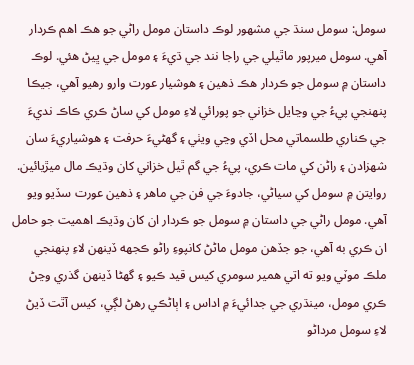سومل: سومل سنڌ جي مشهور لوڪ داستان مومل راڻي جو هڪ اهم ڪردار آهي. سومل ميرپور ماٿيلي جي راجا نند جي ڌيءَ ۽ مومل جي ڀيڻ هئي. لوڪ داستان ۾ سومل جو ڪردار هڪ ذهين ۽ هوشيار عورت وارو رهيو آهي، جيڪا پنهنجي پيءُ جي وڃايل خزاني جو پورائي لاءِ مومل کي ساڻ ڪري ڪاڪ نديءَ جي ڪناري طلسماتي محل اڏي وڃي ويٺي ۽ گھڻيءَ حرفت ۽ هوشياريءَ سان شهزادن ۽ راڻن کي مات ڪري، پيءُ جي گم ٿيل خزاني کان وڌيڪ مال ميڙيائين. روايتن ۾ سومل کي سياڻي، جادوءَ جي فن جي ماهر ۽ ذهين عورت سڏيو ويو آهي. مومل راڻي جي داستان ۾ سومل جو ڪردار ان کان وڌيڪ اهميت جو حامل ان ڪري به آهي، جو جڏهن مومل ماڻڻ کانپوءِ راڻو ڪجهه ڏينهن لاءِ پنهنجي ملڪ موٽي ويو ته اتي همير سومري کيس قيد ڪيو ۽ گھڻا ڏينهن گذري وڃڻ ڪري مومل، مينڌري جي جدائيءَ ۾ اداس ۽ اٻاڻڪي رهڻ لڳي، کيس آٿت ڏيڻ لاءِ سومل مرداڻو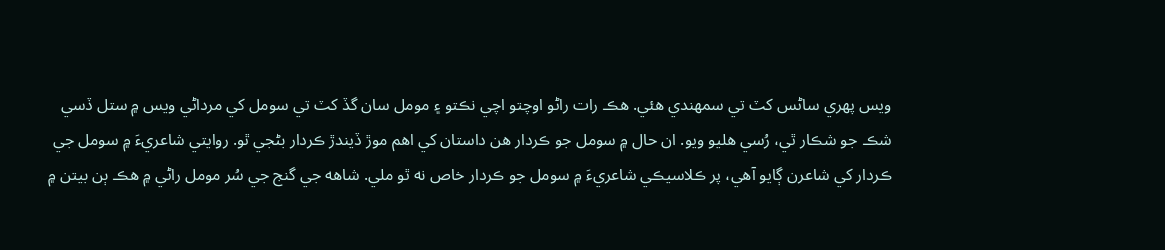ويس پهري ساڻس کٽ تي سمهندي هئي. هڪ رات راڻو اوچتو اچي نڪتو ۽ مومل سان گڏ کٽ تي سومل کي مرداڻي ويس ۾ ستل ڏسي شڪ جو شڪار ٿي، رُسي هليو ويو. ان حال ۾ سومل جو ڪردار هن داستان کي اهم موڙ ڏيندڙ ڪردار بڻجي ٿو. روايتي شاعريءَ ۾ سومل جي ڪردار کي شاعرن ڳايو آهي، پر ڪلاسيڪي شاعريءَ ۾ سومل جو ڪردار خاص نه ٿو ملي. شاهه جي گنج جي سُر مومل راڻي ۾ هڪ ٻن بيتن ۾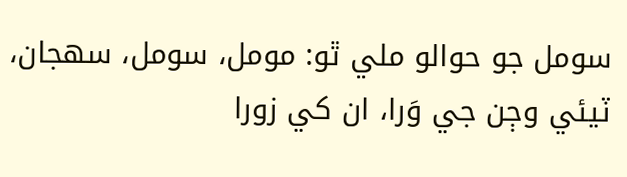سومل جو حوالو ملي ٿو: مومل، سومل، سهجان، ٽيئي وڄن جي وَرا، ان کي زورا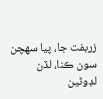زربفت جا، پيا سهچن سون ڪنا، لڏن لڊوڻين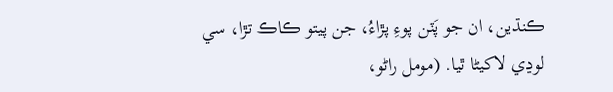ڪنڌين، ان جو پَٽن پوءِ پڙاءُ، جن پيتو ڪاڪ تڙا، سي لوڍي لاکيڻا ٿيا. (مومل راڻو،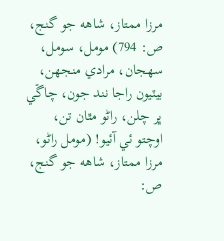مرزا ممتاز، شاهه جو گنج، ص: 794) مومل، سومل، سهجان، مرادي منجهن، بيٽيون راجا نند جون، چاڱي ڀر چلن، راڻو مٿان تن، اوچتو ئي آئيو! (مومل راڻو، مرزا ممتاز، شاهه جو گنج، ص: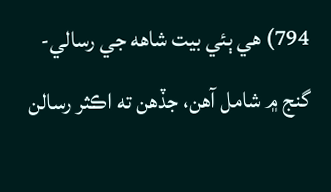794) هي ٻئي بيت شاهه جي رسالي- گنج ۾ شامل آهن، جڏهن ته اڪثر رسالن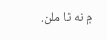۾ نه ٿا ملن.